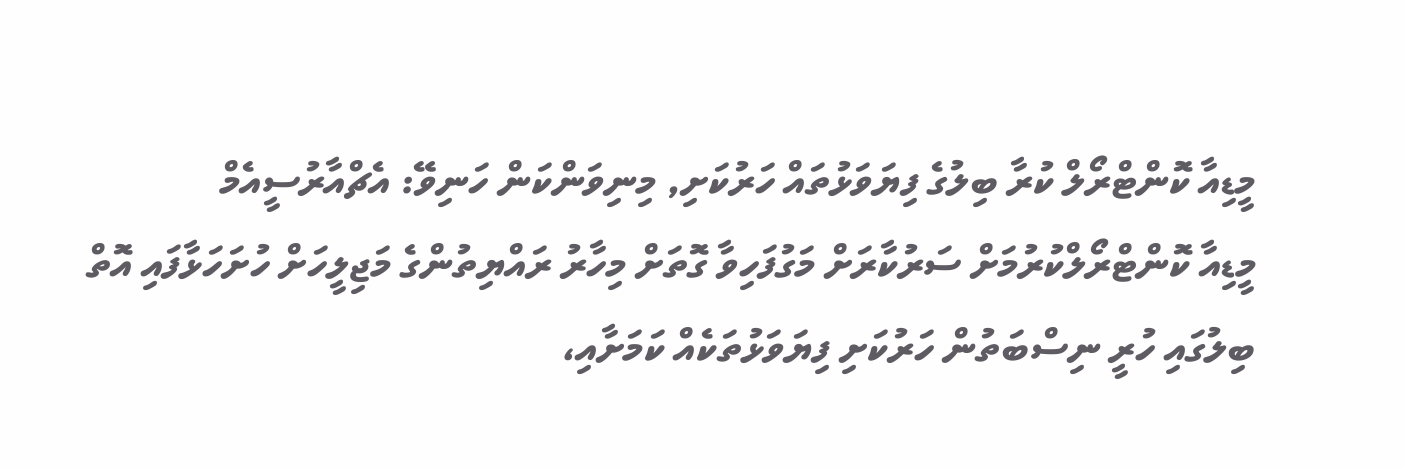މީޑިއާ ކޮންޓްރޯލް ކުރާ ބިލުގެ ފިޔަވަޅުތައް ހަރުކަށި, މިނިވަންކަން ހަނިވޭ: އެޗްއާރުސީއެމް
މީޑިއާ ކޮންޓްރޯލްކުރުމަށް ސަރުކާރަށް މަގުފަހިވާ ގޮތަށް މިހާރު ރައްޔިތުންގެ މަޖިލީހަށް ހުށަހަޅާފައި އޮތް ބިލުގައި ހުރީ ނިސްބަތުން ހަރުކަށި ފިޔަވަޅުތަކެއް ކަމަށާއި،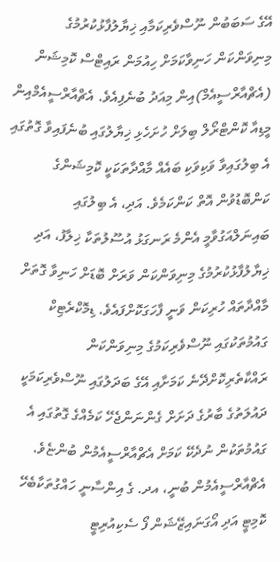އޭގެ ސަބަބުން ނޫސްވެރިކަމާއި ޚިޔާލުފާޅުކުރުމުގެ މިނިވަންކަން ހަނިވާކަމަށް ހިއުމަން ރައިޓްސް ކޮމިޝަން (އެޗްއާރްސީއެމް)އިން މިއަދު ބުނެފިއެވެ. އެޗްއާރްސީއެމްއިން މީޑިއާ ކޮންޓްރޯލް ބިލަށް ހުށަހެޅި ޚިޔާލުގައި ބުނެފައިވާ ގޮތުގައި އެ ބިލުގައިވާ ވަކިވަކި ބައެއް މާއްދާތަކަކީ ކޮމިޝަންގެ ކަންބޮޑުވުން އޮތް ކަންކަމެވެ. އަދި، އެ ބިލުގައި ބައިނަލްއަގުވާމީ އެންމެ ރަނގަޅު އުސޫލުތަކާ ޚިލާފު، އަދި ޚިޔާލުފާޅުކުރުމުގެ މިނިވަންކަން ވަރަށް ބޮޑަށް ހަނިވާ ގޮތަށް މާއްދާތައް ހުރިކަން ވަނީ ފާހަގަކޮށްފައެވެ. ޑިމޮކްރެޓިކް ގައުމުތަކުގައި ނޫސްވެރިކަމުގެ މިނިވަންކަން ރައްކާތެރިކޮށްދޭނެ ކަމަށާއި އޭގެ ބަދަލުގައި ނޫސްވެރިކަމަކީ ދައުލަތުގެ ބާރުގެ ދަށަށް ގެންނަންޖެހޭ ކަމެއްގެ ގޮތުގައި އެ ގައުމުތަކުން ނުދެކޭ ކަމަށް އެޗްއާރްސީއެމުން ބުންޏެވެ. އެޗްއާރްސީއެމުން ބުނީ، އދ. ގެ އިންސާނީ ހައްގުތަކާބެހޭ ކޮމިޓީ އަދި އޯގަނައިޒޭޝަން ފޯ ސެކިއުރިޓީ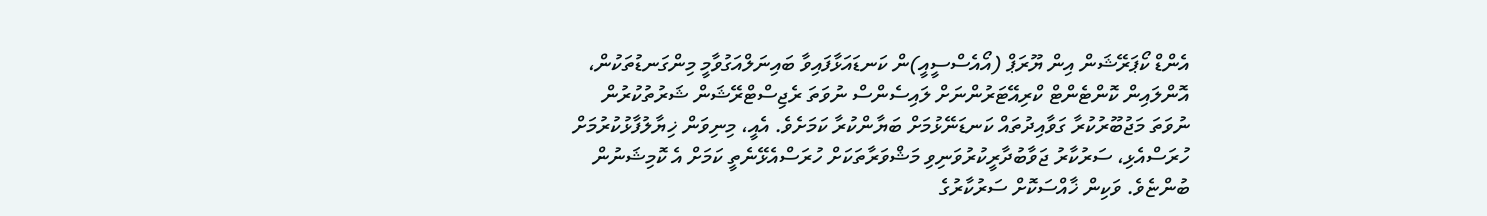އެންޑް ކޯޕަރޭޝަން އިން ޔޫރަޕް (އޯއެސްސީއީ)ން ކަނޑައަޅާފައިވާ ބައިނަލްއަގުވާމީ މިންގަނޑުތަކުން، އޮންލައިން ކޮންޓެންޓް ކްރިއޭޓަރުންނަށް ލައިސެންސް ނުވަތަ ރެޖިސްޓްރޭޝަން ޝަރުތުކުރުން ނުވަތަ މަޖުބޫރުކުރާ ގަވާއިދުތައް ކަނޑަނޭޅުމަށް ބަޔާންކުރާ ކަމަށެވެ. އެއީ، މިނިވަން ޚިޔާލުފާޅުކުރުމަށް ހުރަސްއެޅި، ސަރުކާރު ޖަވާބުދާރީކުރުވަނިވި މަޝްވަރާތަކަށް ހުރަސްއެޅޭނެތީ ކަމަށް އެ ކޮމިޝަނުން ބުންޏެވެ. ވަކިން ޚާއްސަކޮށް ސަރުކާރުގެ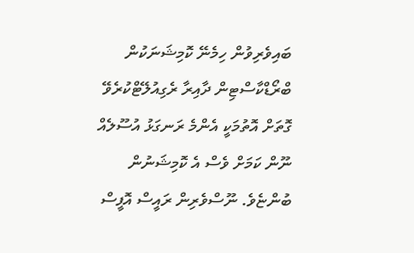ބައިވެރިވުން ހިމެނޭ ކޮމިޝަނަކުން ބްރޯޑްކާސްޓިން ދާއިރާ ރެގިއުލޭޓްކުރެވޭ ގޮތަށް އޮތުމަކީ އެންމެ ރަނގަޅު އުސޫލެއް ނޫން ކަމަށް ވެސް އެ ކޮމިޝަނުން ބުންޏެވެ. ނޫސްވެރިން ރައީސް އޮފީސް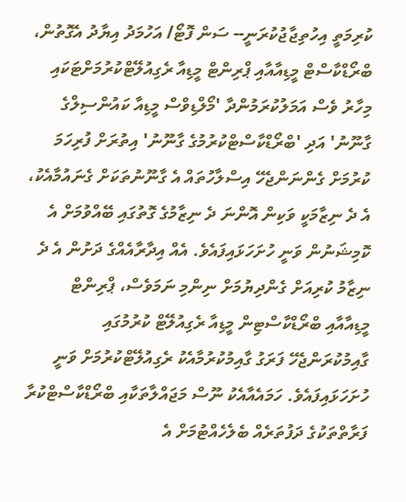ކުރިމަތީ އިހުތިޖާޖުކުރަނީ-- ސަން ފޮޓޯ/ އަހުމަދު އިޔާދު އެގޮތުން، ބްރޯޑްކާސްޓް މީޑިއާއާއި ޕްރިންޓް މީޑިއާ ރެގިއުލޭޓްކުރުމަށްޓަކައި މިހާރު ވެސް އަމަލުކުރަމުންދާ 'މޯލްޑިވްސް މީޑިއާ ކައުންސިލްގެ ގާނޫނު' އަދި 'ބްރޯޑްކާސްޓްކުރުމުގެ ގާނޫނު' އިތުރަށް ފުރިހަމަ ކުރުމަށް ގެންނަންޖެހޭ އިސްލާހުތައް އެ ގާނޫނުތަކަށް ގެނައުމާއެކު، އެ ދެ ނިޒާމަކީ ވަކިން އޮންނަ ދެ ނިޒާމުގެ ގޮތުގައި ބޭއްވުމަށް އެ ކޮމިޝަނުން ވަނީ ހުށަހަޅައިފައެވެ. އެއް އިދާރާއެއްގެ ދަށުން އެ ދެ ނިޒާމު ކުރިއަށް ގެންދިޔުމަށް ނިންމި ނަމަވެސް، ޕްރިންޓް މީޑިއާއާއި ބްރޯޑްކާސްޓިން މީޑިއާ ރެގިއުލޭޓް ކުރުމުގައި ގާއިމުކުރަންޖެހޭ ފަރަގު ގާއިމުކުރުމާއެކު ރެގިއުލޭޓްކުރުމަށް ވަނީ ހުށަހަޅައިފައެވެ. ހަމައެއާއެކު ނޫސް މަޖައްލާތަކާއި ބްރޯޑްކާސްޓްކުރާ ފަރާތްތަކުގެ ދަފުތަރެއް ބެލެހެއްޓުމަށް އެ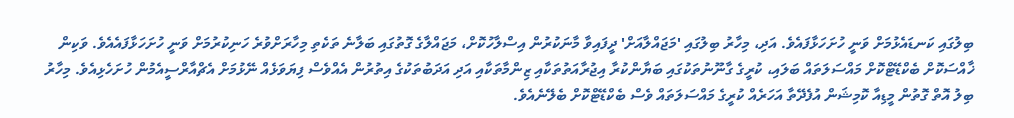ބިލުގައި ކަނޑައެޅުމަށް ވަނީ ހުށަހަޅާފައެވެ. އަދި، މިހާރު ބިލުގައި 'މަޖައްލާއަށް' ދީފައިވާ މާނަކުރުން އިސްލާހުކޮށް، މަޖައްލާގެ ގޮތުގައި ބަލާނެ ތަކެތި މިހާރަށްވުރެ ހަނިކުރުމަށް ވަނީ ހުށަހަޅާފައެއެވެ. ވަކިން ޚާއްސަކޮށް ބެކްޑޭޓްކޮށް މައްސަލަތައް ބަލައި، ކުރީގެ ގާނޫނުތަކުގައި ބަޔާންކުރާ އިޖުރާއަތުތަކާއި ޒިންމާތަކާއި އަދި އަދަބުތަކުގެ އިތުރުން އެއްވެސް ފިޔަވަޅެއް ނޭޅުމަށް އެޗްއާރްސީއެމުން ހުށަހެޅިއެވެ. މިހާރު ބިލު އޮތް ގޮތުން މީޑިއާ ކޮމިޝަން އުފެދޭތާ އަހަރެއް ކުރީގެ މައްސަލަތައް ވެސް ބެކްޑޭޓްކޮށް ބެލޭނެއެވެ.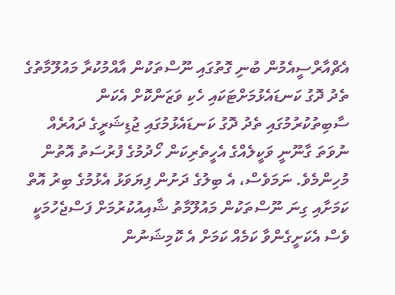އެޗްއާރްސީއެމުން ބުނި ގޮތުގައި ނޫސްތަކުން އާއްމުކުރާ މައުލޫމާތުގެ ތެދު ދޮގު ކަނޑައެޅުމަށްޓަކައި ހެކި ވަޒަންކޮށް އެކަން ސާބިތުކުރުމުގައި ތެދު ދޮގު ކަނޑައެޅުމުގައި ޖުޑިޝަރީގެ ދައުރެއް ނުވަތަ ގާނޫނީ ވަކީލެއްގެ އެހީތެރިކަން ހޯދުމުގެ ފުރުސަތު އޮތުން މުހިންމެވެ. ނަމަވެސް، އެ ބިލުގެ ދަށުން ފިޔަވަޅު އެޅުމުގެ ބިރު އޮތް ކަމަށާއި ގިނަ ނޫސްތަކުން މައުލޫމާތު ޝާއިއުކުރުމަށް ފަސްޖެހުމަކީ ވެސް އެކަށީގެންވާ ކަމެއް ކަމަށް އެ ކޮމިޝަނުން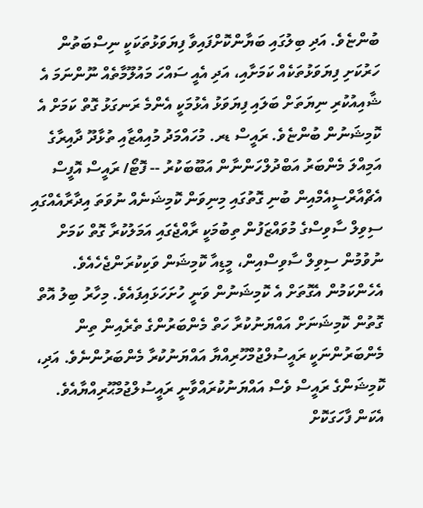ބުންޏެވެ. އަދި ބިލުގައި ބަޔާންކޮށްފައިވާ ފިޔަވަޅުތަކަކީ ނިސްބަތުން ހަރުކަށި ފިޔަވަޅުތަކެއް ކަމަށާއި، އަދި އެއީ ސައްހަ މައުލޫމާތެއް ނޫންނަމަ އެ ޝާއިއުކުރި ނިޔަތަށް ބަލައި ފިޔަވަޅު އެޅުމަކީ އެންމެ ރަނގަޅު ގޮތް ކަމަށް އެ ކޮމިޝަނުން ބުންޏެވެ. ރައީސް ޑރ. މުހައްމަދު މުއިއްޒާއި ތުޅާދޫ ދާއިރާގެ އަމިއްލަ މެންބަރު އަބްދުލްހަންނާން އަބޫބަކުރު -- ފޮޓޯ/ ރައީސް އޮފީސް އެޗްއާރްސީއެމްއިން ބުނި ގޮތުގައި މިނިވަން ކޮމިޝަނެއް ނުވަތަ އިދާރާއެއްގައި ސިވިލް ސާވިސްގެ މުވައްޒަފުން ތިބުމަކީ ރާއްޖެގައި އަމަލުކުރާ ގޮތް ކަމަށް ނުވުމުން ސިވިލް ސާވިސްއިން، މީޑިއާ ކޮމިޝަން ވަކިކުރަންޖެހެއެވެ. އެހެންކަމުން އެގޮތަށް އެ ކޮމިޝަނުން ވަނީ ހުށަހަޅައިފައެވެ. މިހާރު ބިލު އޮތް ގޮތުން ކޮމިޝަނަށް އައްޔަނުކުރާ ހަތް މެންބަރުންގެ ތެރެއިން ތިން މެންބަރުންނަކީ ރައީސުލްޖުމްހޫރިއްޔާ އައްޔަނުކުރާ މެންބަރުންނެވެ. އަދި، ކޮމިޝަންގެ ރައީސް ވެސް އައްޔަނުކުރައްވާނީ ރައީސުލްޖުމްޙޫރިއްޔާއެވެ. އެކަން ފާހަގަކޮށް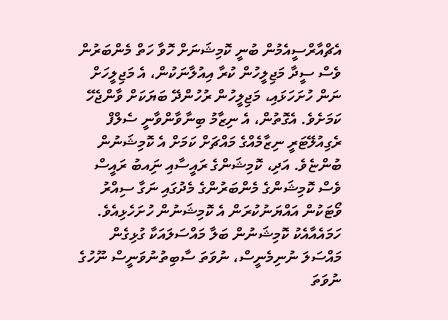އެޗްއާރްސީއެމުން ބުނީ ކޮމިޝަނަށް ހޮވާ ހަތް މެންބަރުން ވެސް ސީދާ މަޖިލީހުން ކުރާ އިއުލާނަކުން، އެ މަޖިލީހަށް ނަން ހުށަހަޅައި، މަޖިލީހުން ރުހުންދޭ ބަޔަކަށް ވާންޖެހޭ ކަމަށެވެ. އެގޮތުން، އެ ނިޒާމު ބިނާވާންވާނީ ސެލްފް ރެގިއުލޭޓަރީ ނިޒާމެއްގެ މައްޗަށް ކަމަށް އެ ކޮމިޝަނުން ބުންޏެވެ. އަދި، ކޮމިޝަންގެ ރައީސާއި ނަިއބު ރައީސް ވެސް ކޮމިޝަންގެ މެންބަރުންގެ މެދުގައި ނަގާ ސިއްރު ވޯޓަކުން އައްޔަނުކުރަން އެ ކޮމިޝަނުން ހުށަހެޅިއެވެ. ހަމައެއާއެކު ކޮމިޝަނުން ބަލާ މައްސަލައަކާ ގުޅިގެން މައްސަލަ ނުނިމެނީސް، ނުވަތަ ސާބިތުނުވަނީސް ނޫހުގެ ނުވަތަ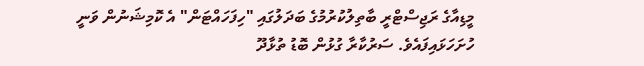މީޑިއާގެ ރަޖިސްޓްރީ ބާތިލުކުރުމުގެ ބަދަލުގައި "ހިފަހައްޓަން" އެ ކޮމިޝަނުން ވަނީ ހުށަހަޅައިފައެވެ. ސަރުކާރާ ގުޅުން ބޮޑު ތުޅާދޫ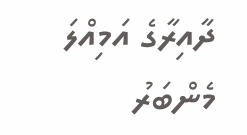ދާއިރާގެ އަމިއްލަ މެންބަރު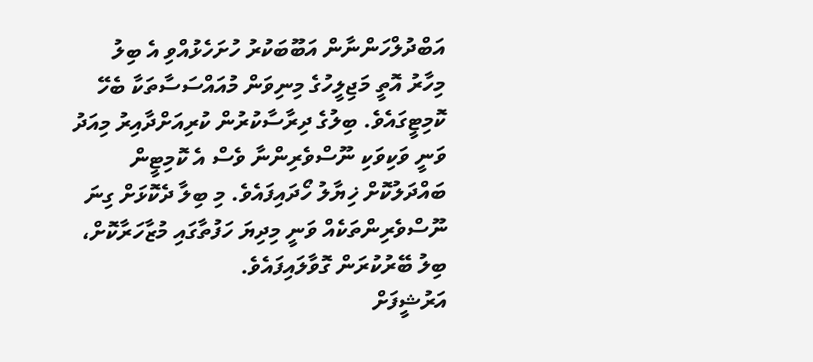އަބްދުލްހަންނާން އަބޫބަކުރު ހުށަހެޅުއްވި އެ ބިލު މިހާރު އޮތީ މަޖިލީހުގެ މިނިވަން މުއައްސަސާތަކާ ބެހޭ ކޮމިޓީގައެވެ. ބިލުގެ ދިރާސާކުރުން ކުރިއަށްދާއިރު މިއަދު ވަނީ ވަކިވަކި ނޫސްވެރިންނާ ވެސް އެ ކޮމިޓީން ބައްދަލުކޮށް ޚިޔާލު ހޯދައިފައެވެ. މި ބިލާ ދެކޮޅަށް ގިނަ ނޫސްވެރިންތަކެއް ވަނީ މިދިޔަ ހަފުތާގައި މުޒާހަރާކޮށް، ބިލު ބޭރުކުރަން ގޮވާލައިފައެވެ.
އަރުޝީފަށް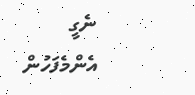ނެގީ
އެންމެފަހުން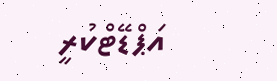އަޕްޑޭޓްކުރީ